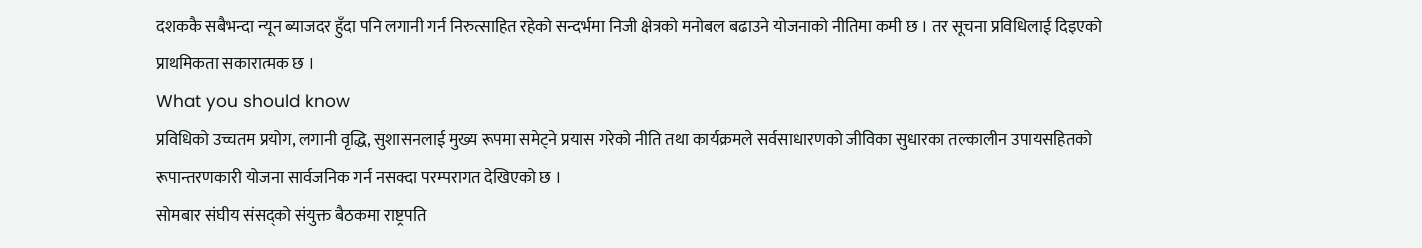दशककै सबैभन्दा न्यून ब्याजदर हुँदा पनि लगानी गर्न निरुत्साहित रहेको सन्दर्भमा निजी क्षेत्रको मनोबल बढाउने योजनाको नीतिमा कमी छ । तर सूचना प्रविधिलाई दिइएको प्राथमिकता सकारात्मक छ ।
What you should know
प्रविधिको उच्चतम प्रयोग, लगानी वृद्धि, सुशासनलाई मुख्य रूपमा समेट्ने प्रयास गरेको नीति तथा कार्यक्रमले सर्वसाधारणको जीविका सुधारका तल्कालीन उपायसहितको रूपान्तरणकारी योजना सार्वजनिक गर्न नसक्दा परम्परागत देखिएको छ ।
सोमबार संघीय संसद्को संयुक्त बैठकमा राष्ट्रपति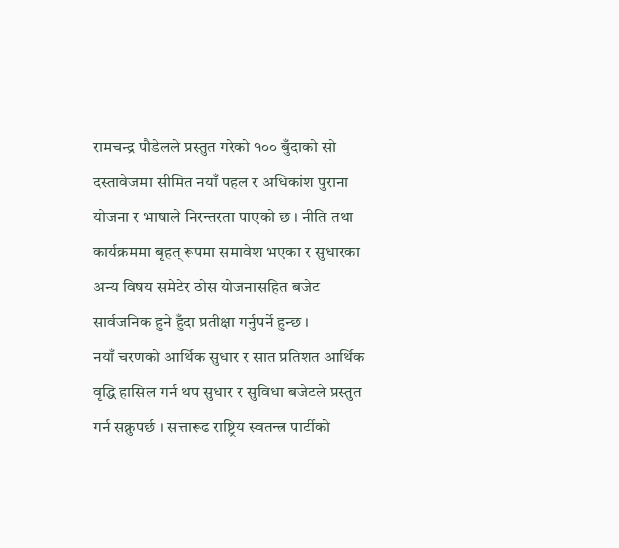रामचन्द्र पौडेलले प्रस्तुत गरेको १०० बुँदाको सो दस्तावेजमा सीमित नयाँ पहल र अधिकांश पुराना योजना र भाषाले निरन्तरता पाएको छ । नीति तथा कार्यक्रममा बृहत् रूपमा समावेश भएका र सुधारका अन्य विषय समेटेर ठोस योजनासहित बजेट सार्वजनिक हुने हुँदा प्रतीक्षा गर्नुपर्ने हुन्छ ।
नयाँ चरणको आर्थिक सुधार र सात प्रतिशत आर्थिक वृद्धि हासिल गर्न थप सुधार र सुविधा बजेटले प्रस्तुत गर्न सक्नुपर्छ । सत्तारूढ राष्ट्रिय स्वतन्त्र पार्टीको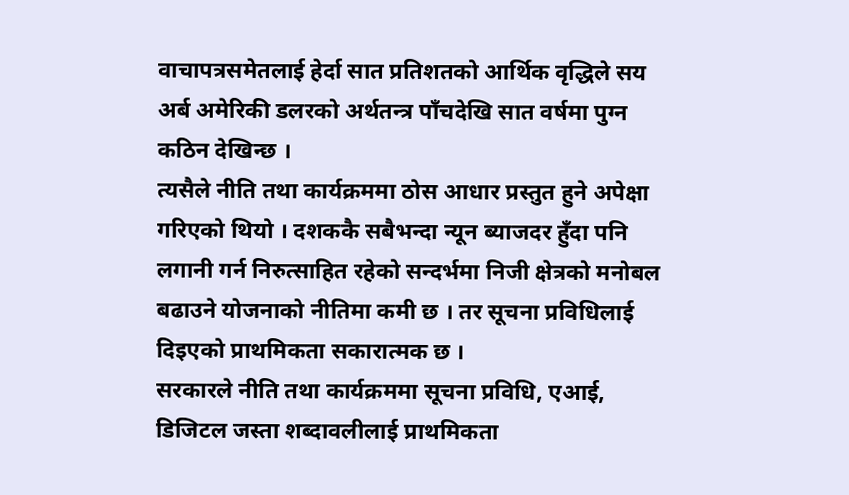वाचापत्रसमेतलाई हेर्दा सात प्रतिशतको आर्थिक वृद्धिले सय अर्ब अमेरिकी डलरको अर्थतन्त्र पाँचदेखि सात वर्षमा पुग्न कठिन देखिन्छ ।
त्यसैले नीति तथा कार्यक्रममा ठोस आधार प्रस्तुत हुने अपेक्षा गरिएको थियो । दशककै सबैभन्दा न्यून ब्याजदर हुँदा पनि लगानी गर्न निरुत्साहित रहेको सन्दर्भमा निजी क्षेत्रको मनोबल बढाउने योजनाको नीतिमा कमी छ । तर सूचना प्रविधिलाई दिइएको प्राथमिकता सकारात्मक छ ।
सरकारले नीति तथा कार्यक्रममा सूचना प्रविधि, एआई, डिजिटल जस्ता शब्दावलीलाई प्राथमिकता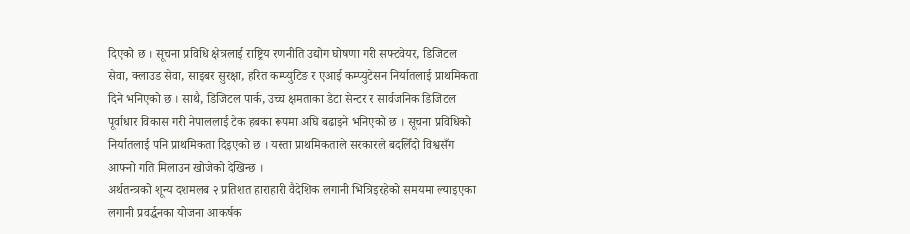दिएको छ । सूचना प्रविधि क्षेत्रलाई राष्ट्रिय रणनीति उद्योग घोषणा गरी सफ्टवेयर, डिजिटल सेवा, क्लाउड सेवा, साइबर सुरक्षा, हरित कम्प्युटिङ र एआई कम्प्युटेसन निर्यातलाई प्राथमिकता दिने भनिएको छ । साथै, डिजिटल पार्क, उच्च क्षमताका डेटा सेन्टर र सार्वजनिक डिजिटल पूर्वाधार विकास गरी नेपाललाई टेक हबका रूपमा अघि बढाइने भनिएको छ । सूचना प्रविधिको निर्यातलाई पनि प्राथमिकता दिइएको छ । यस्ता प्राथमिकताले सरकारले बदलिँदो विश्वसँग आफ्नो गति मिलाउन खोजेको देखिन्छ ।
अर्थतन्त्रको शून्य दशमलब २ प्रतिशत हाराहारी वैदेशिक लगानी भित्रिइरहेको समयमा ल्याइएका लगानी प्रवर्द्धनका योजना आकर्षक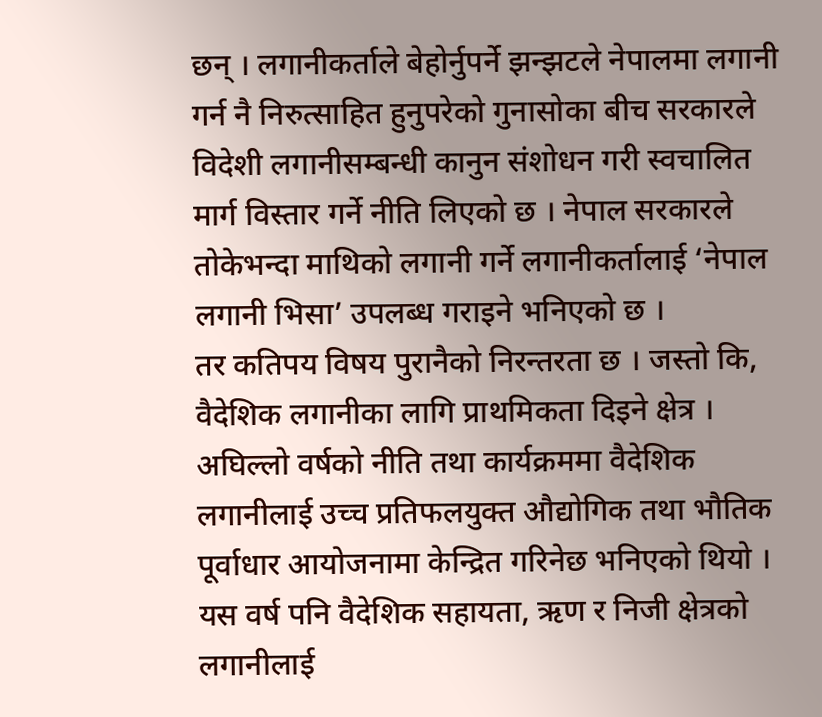छन् । लगानीकर्ताले बेहोर्नुपर्ने झन्झटले नेपालमा लगानी गर्न नै निरुत्साहित हुनुपरेको गुनासोका बीच सरकारले विदेशी लगानीसम्बन्धी कानुन संशोधन गरी स्वचालित मार्ग विस्तार गर्ने नीति लिएको छ । नेपाल सरकारले तोकेभन्दा माथिको लगानी गर्ने लगानीकर्तालाई ‘नेपाल लगानी भिसा’ उपलब्ध गराइने भनिएको छ ।
तर कतिपय विषय पुरानैको निरन्तरता छ । जस्तो कि, वैदेशिक लगानीका लागि प्राथमिकता दिइने क्षेत्र । अघिल्लो वर्षको नीति तथा कार्यक्रममा वैदेशिक लगानीलाई उच्च प्रतिफलयुक्त औद्योगिक तथा भौतिक पूर्वाधार आयोजनामा केन्द्रित गरिनेछ भनिएको थियो । यस वर्ष पनि वैदेशिक सहायता, ऋण र निजी क्षेत्रको लगानीलाई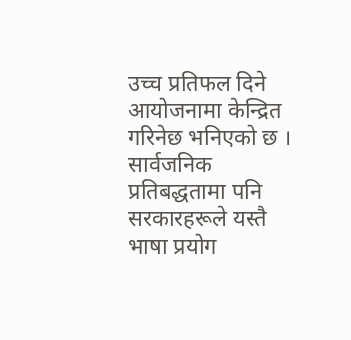उच्च प्रतिफल दिने आयोजनामा केन्द्रित गरिनेछ भनिएको छ ।
सार्वजनिक प्रतिबद्धतामा पनि सरकारहरूले यस्तै भाषा प्रयोग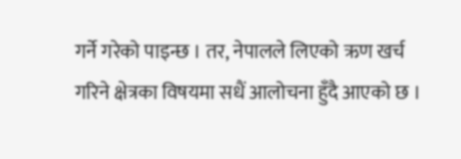गर्ने गरेको पाइन्छ । तर, नेपालले लिएको ऋण खर्च गरिने क्षेत्रका विषयमा सधैं आलोचना हुँदै आएको छ ।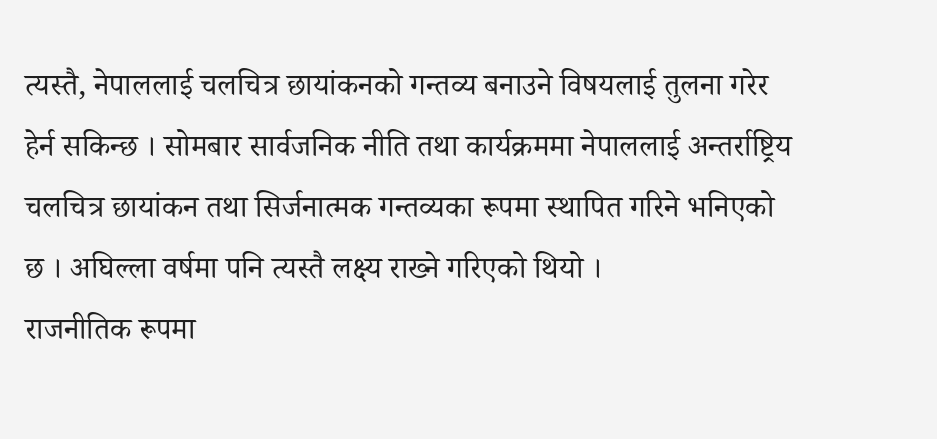त्यस्तै, नेपाललाई चलचित्र छायांकनको गन्तव्य बनाउने विषयलाई तुलना गरेर हेर्न सकिन्छ । सोमबार सार्वजनिक नीति तथा कार्यक्रममा नेपाललाई अन्तर्राष्ट्रिय चलचित्र छायांकन तथा सिर्जनात्मक गन्तव्यका रूपमा स्थापित गरिने भनिएको छ । अघिल्ला वर्षमा पनि त्यस्तै लक्ष्य राख्ने गरिएको थियो ।
राजनीतिक रूपमा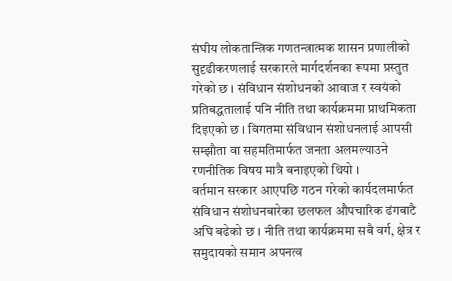संघीय लोकतान्त्रिक गणतन्त्रात्मक शासन प्रणालीको सुदृढीकरणलाई सरकारले मार्गदर्शनका रूपमा प्रस्तुत गरेको छ । संविधान संशोधनको आवाज र स्वयंको प्रतिबद्धतालाई पनि नीति तथा कार्यक्रममा प्राथमिकता दिइएको छ । विगतमा संविधान संशोधनलाई आपसी सम्झौता वा सहमतिमार्फत जनता अलमल्याउने रणनीतिक विषय मात्रै बनाइएको थियो ।
वर्तमान सरकार आएपछि गठन गरेको कार्यदलमार्फत संविधान संशोधनबारेका छलफल औपचारिक ढंगबाटै अघि बढेको छ । नीति तथा कार्यक्रममा सबै वर्ग, क्षेत्र र समुदायको समान अपनत्व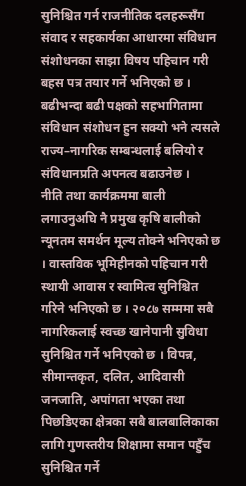सुनिश्चित गर्न राजनीतिक दलहरूसँग संवाद र सहकार्यका आधारमा संविधान संशोधनका साझा विषय पहिचान गरी बहस पत्र तयार गर्ने भनिएको छ । बढीभन्दा बढी पक्षको सहभागितामा संविधान संशोधन हुन सक्यो भने त्यसले राज्य–नागरिक सम्बन्धलाई बलियो र संविधानप्रति अपनत्व बढाउनेछ ।
नीति तथा कार्यक्रममा बाली लगाउनुअघि नै प्रमुख कृषि बालीको न्यूनतम समर्थन मूल्य तोक्ने भनिएको छ । वास्तविक भूमिहीनको पहिचान गरी स्थायी आवास र स्वामित्व सुनिश्चित गरिने भनिएको छ । २०८७ सम्ममा सबै नागरिकलाई स्वच्छ खानेपानी सुविधा सुनिश्चित गर्ने भनिएको छ । विपन्न, सीमान्तकृत, दलित, आदिवासी जनजाति, अपांगता भएका तथा पिछडिएका क्षेत्रका सबै बालबालिकाका लागि गुणस्तरीय शिक्षामा समान पहुँच सुनिश्चित गर्ने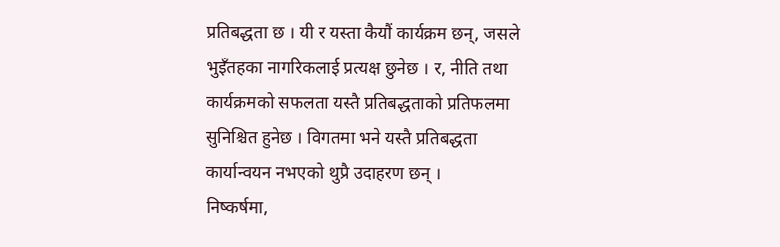प्रतिबद्धता छ । यी र यस्ता कैयौं कार्यक्रम छन्, जसले भुइँतहका नागरिकलाई प्रत्यक्ष छुनेछ । र, नीति तथा कार्यक्रमको सफलता यस्तै प्रतिबद्धताको प्रतिफलमा सुनिश्चित हुनेछ । विगतमा भने यस्तै प्रतिबद्धता कार्यान्वयन नभएको थुप्रै उदाहरण छन् ।
निष्कर्षमा,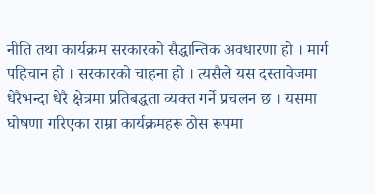नीति तथा कार्यक्रम सरकारको सैद्धान्तिक अवधारणा हो । मार्ग पहिचान हो । सरकारको चाहना हो । त्यसैले यस दस्तावेजमा धेरैभन्दा धेरै क्षेत्रमा प्रतिबद्धता व्यक्त गर्ने प्रचलन छ । यसमा घोषणा गरिएका राम्रा कार्यक्रमहरू ठोस रूपमा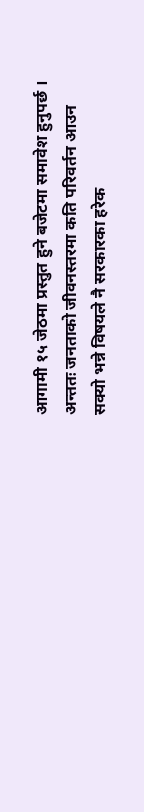आगामी १५ जेठमा प्रस्तुत हुने बजेटमा समावेश हुनुपर्छ ।
अन्ततः जनताको जीवनस्तरमा कति परिवर्तन आउन सक्यो भन्ने विषयले नै सरकारका हरेक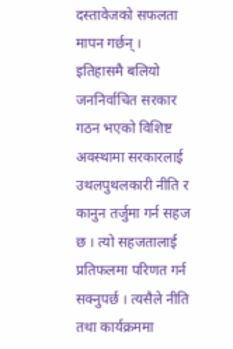दस्तावेजको सफलता मापन गर्छन् । इतिहासमै बलियो जननिर्वाचित सरकार गठन भएको विशिष्ट अवस्थामा सरकारलाई उथलपुथलकारी नीति र कानुन तर्जुमा गर्न सहज छ । त्यो सहजतालाई प्रतिफलमा परिणत गर्न सक्नुपर्छ । त्यसैले नीति तथा कार्यक्रममा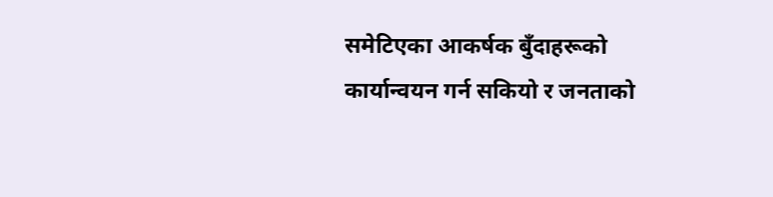समेटिएका आकर्षक बुँदाहरूको कार्यान्वयन गर्न सकियो र जनताको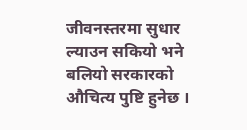जीवनस्तरमा सुधार ल्याउन सकियो भने बलियो सरकारको औचित्य पुष्टि हुनेछ ।